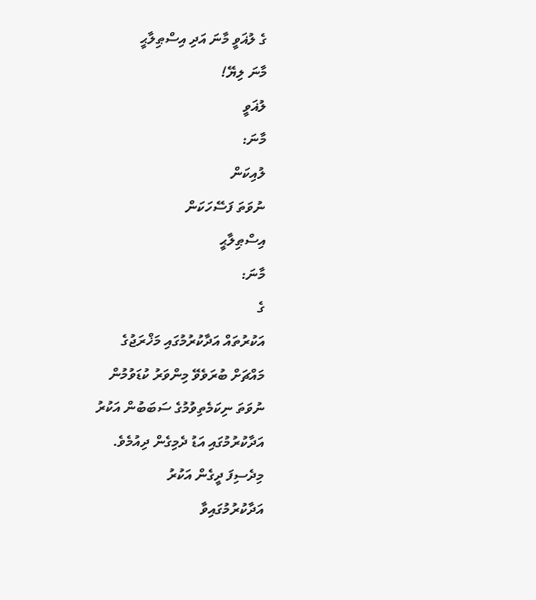ގެ ލުޣަވީ މާނަ އަދި އިސްޠިލާޙީ
މާނަ ލިޔޭ!
ލުޣަވީ
މާނަ:
ލުއިކަން
ނުވަތަ ފަސޭހަކަން
އިސްޠިލާޙީ
މާނަ:
ގެ
އަކުރުތައް އަދާކުރުމުގައި މަޚްރަޖުގެ
މައްޗަށް ބުރަވެވޭ މިންވަރު ކުޑަވުމުން
ނުވަތަ ނިކަމެތިވުމުގެ ސަބަބުން އަކުރު
އަދާކުރުމުގައި އަޑު ދެމިގެން ދިއުމެވެ.
މިދެސިފަ ދީގެން އަކުރު
އަދާކުރުމުގައިވާ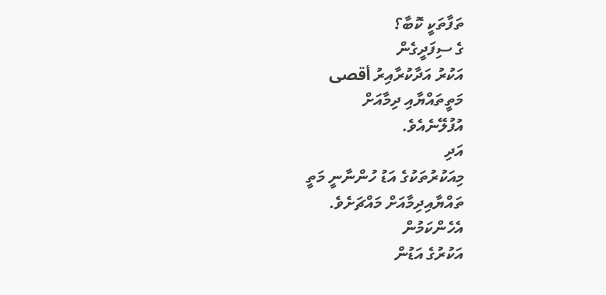ތަފާތަކީ ކޮބާ؟
ގެ ސިފަދީގެން
އަކުރު އަދާކުރާއިރު أقصى
މަތީތައްޔާއި ދިމާއަށް
އުފުލޭނެއެވެ.
އަދި
މިއަކުރުތަކުގެ އަޑު ހުންނާނީ މަތީ
ތައްޔާއިދިމާއަށް މައްޗަށެވެ.
އެހެންކަމުން
އަކުރުގެ އަޑުން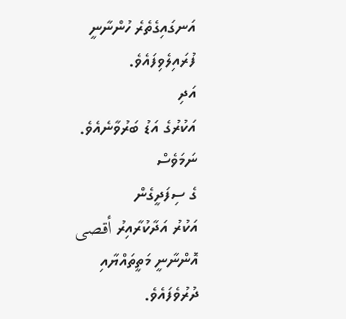އަނގައިގެތެރެ ހުންނާނީ
ފުރައިލެވިފައެވެ.
އަދި
އަކުރުގެ އަޑު ބަރުވާނެއެވެ.
ނަމަވެސް
ގެ ސިފަދީގެން
އަކުރު އަދާކުރާއިރު أقصى
އޮންނާނީ މަތީތައްޔާއި
ދުރުވެފައެވެ.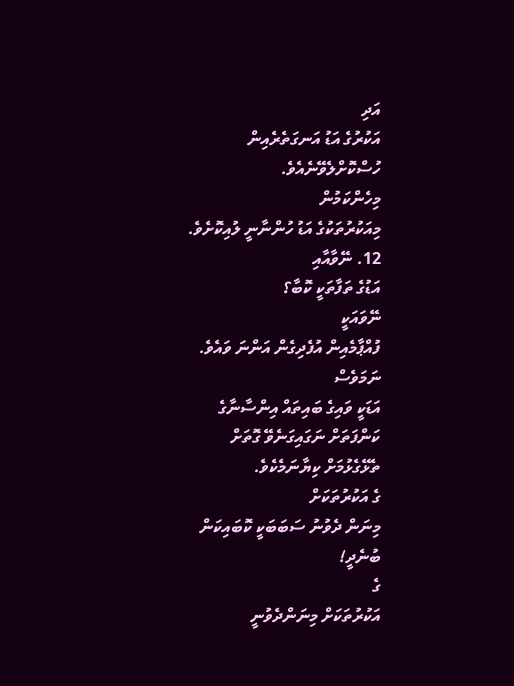އަދި
އަކުރުގެ އަޑު އަނގަތެރެއިން
ހުސްކޮށްލެވޭނެއެވެ.
މިހެންކަމުން
މިއަކުރުތަކުގެ އަޑު ހުންނާނީ ލުއިކޮށެވެ.
12. ނޭވާއާއި
އަޑުގެ ތަފާތަކީ ކޮބާ؟
ނޭވައަކީ
ފުއްޕާމެއިން އުފެދިގެން އަންނަ ވައެވެ.
ނަމަވެސް
އަޑަކީ ވައިގެ ބައިތައް އިންސާނާގެ
ކަންފަތަށް ނަގައިގަނެވޭ ގޮތަށް
ތެޅޭގެޅުމަށް ކިޔާނަމެކެވެ.
ގެ އަކުރުތަކަށް
މިނަން ދެވުނު ސަބަބަކީ ކޮބައިކަން
ބުނެދީ!
ގެ
އަކުރުތަކަށް މިނަންދެވުނީ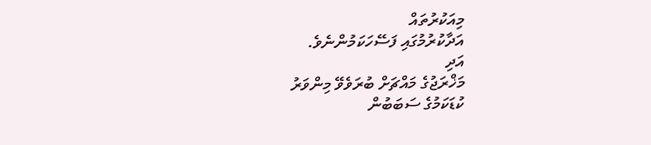މިއަކުރުތައް
އަދާކުރުމުގައި ފަސޭހަކަމުންނެވެ.
އަދި
މަޚްރަޖުގެ މައްޗަށް ބުރަވެވޭ މިންވަރު
ކުޑަކަމުގެ ސަބަބުން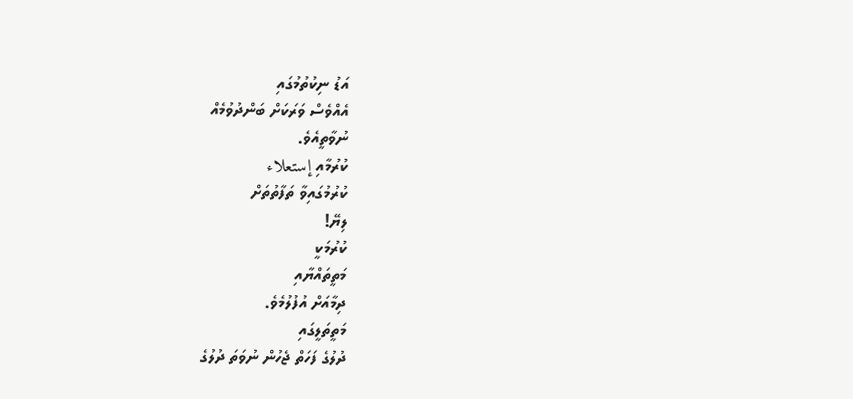އަޑު ނިކުތުމުގައި
އެއްވެސް ވަރަކަށް ބަންދުވުމެއް
ނުވާތީއެވެ.
ކުރުމާއި إستعلاء
ކުރުމުގައިވާ ތަފާތުތަށް
ލިޔޭ!
ކުރުމަކީ
މަތީތައްޔާއި
ދިމާއަށް އުފުލުމެވެ.
މަތީތަލީގައި
ދުލުގެ ފަހަތް ޖެހުން ނުވަތަ ދުލުގެ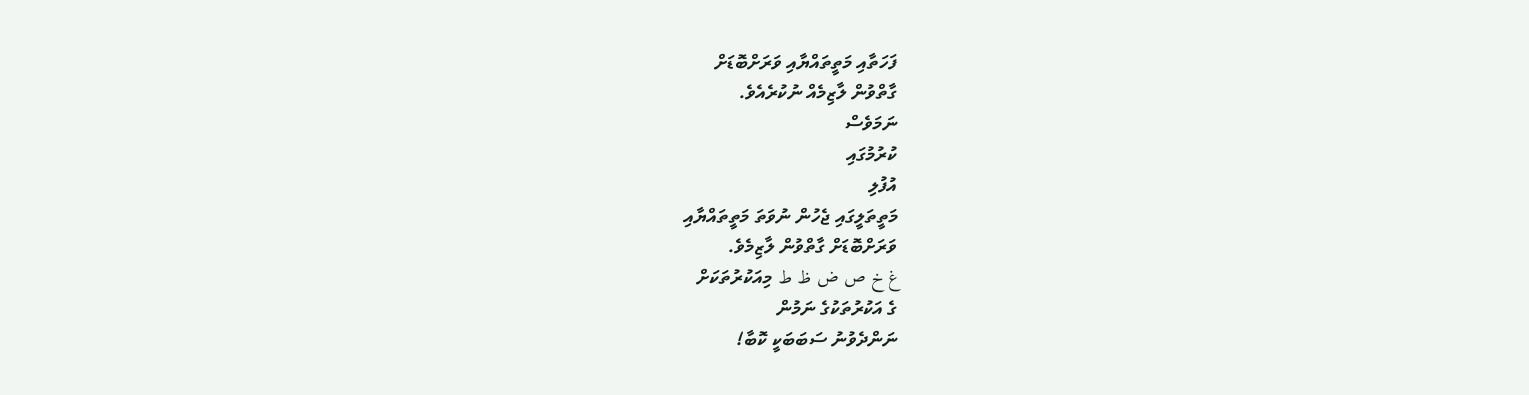ފަހަތާއި މަތީތައްޔާއި ވަރަށްބޮޑަށް
ގާތްވުން ލާޒިމެއް ނުކުރެއެވެ.
ނަމަވެސް
ކުރުމުގައި
އުފުލި
މަތީތަލީގައި ޖެހުން ނުވަތަ މަތީތައްޔާއި
ވަރަށްބޮޑަށް ގާތްވުން ލާޒިމެވެ.
غ خ ص ض ظ ط މިއަކުރުތަކަށް
ގެ އަކުރުތަކުގެ ނަމުން
ނަންދެވުނު ސަބަބަކީ ކޮބާ!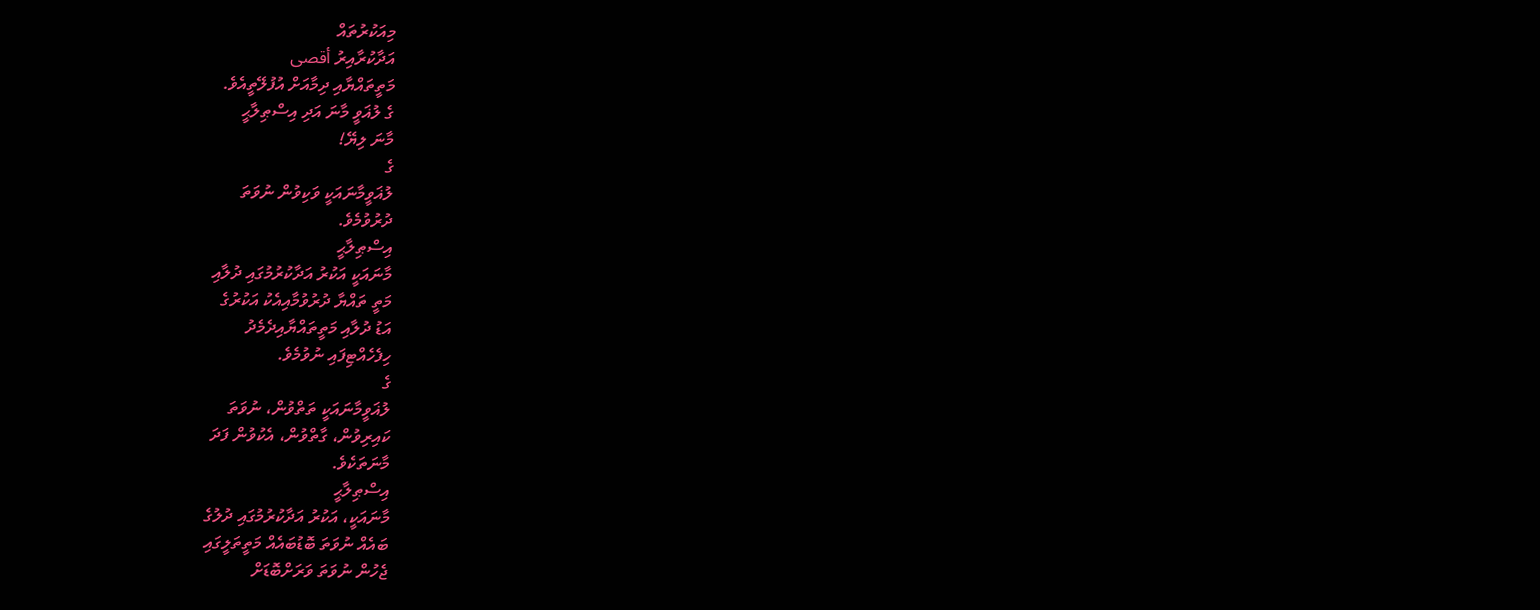މިއަކުރުތައް
އަދާކުރާއިރު أقصى
މަތީތައްޔާއި ދިމާއަށް އުފުލޭތީއެވެ.
ގެ ލުޣަވީ މާނަ އަދި އިސްޠިލާޙީ
މާނަ ލިޔޭ!
ގެ
ލުޣަވީމާނައަކީ ވަކިވުން ނުވަތަ
ދުރުވުމެވެ.
އިސްޠިލާޙީ
މާނައަކީ އަކުރު އަދާކުރުމުގައި ދުލާއި
މަތީ ތައްޔާ ދުރުވުމާއިއެކު އަކުރުގެ
އަޑު ދުލާއި މަތީތައްޔާއިދެމެދު
ހިފެހެއްޓިފައި ނުވުމެވެ.
ގެ
ލުޣަވީމާނައަކީ ތަތްވުން، ނުވަތަ
ކައިރިވުން، ގާތްވުން، އެކުވުން ފަދަ
މާނަތަކެވެ.
އިސްޠިލާޙީ
މާނައަކީ، އަކުރު އަދާކުރުމުގައި ދުލުގެ
ބައެއް ނުވަތަ ބޮޑުބައެއް މަތީތަލީގައި
ޖެހުން ނުވަތަ ވަރަށްބޮޑަށް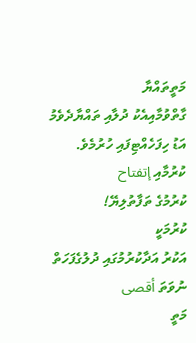މަތީތައްޔާ
ގާތްވުމާއިއެކު ދުލާއި ތައްޔާދެވެމު
އަޑު ހިފަހެއްޓިފައި ހުރުމެވެ.
ކުރުމާއި إتفتاح
ކުރުމުގެ ތަފާތުލިޔޭ!
ކުރުމަކީ
އަކުރު އަދާކުރުމުގައި ދުލުގެފަހަތް
ނުވަތަ أقصى
މަތީ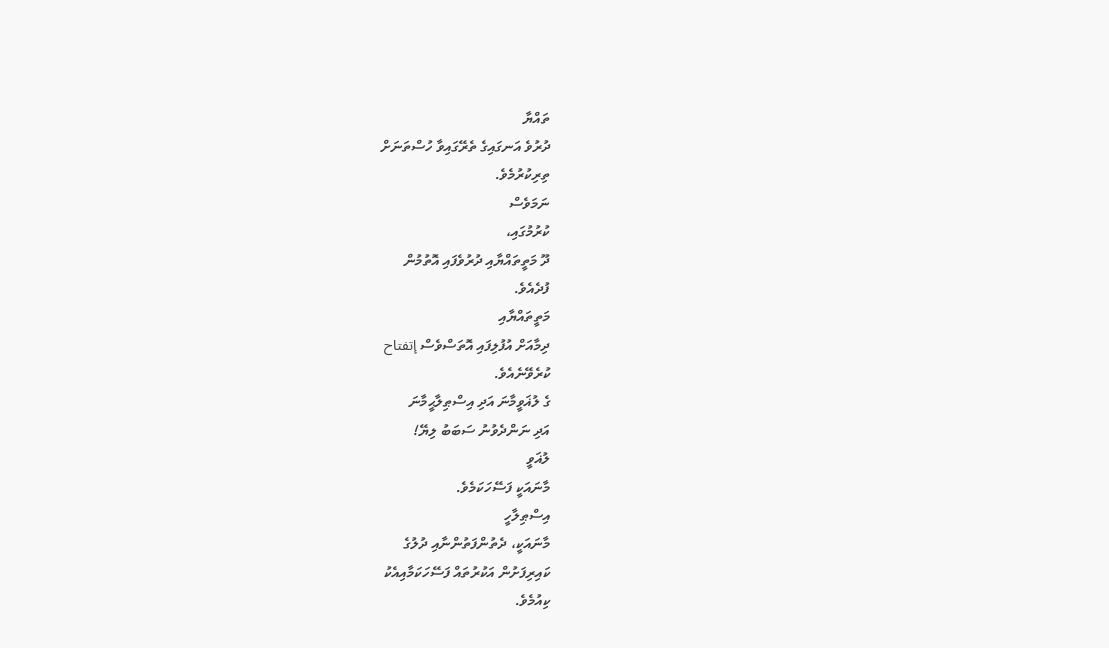ތައްޔާ
ދުރުވެ އަނގައިގެ ތެރޭގައިވާ ހުސްތަނަށް
ތިރިކުރުމެވެ.
ނަމަވެސް
ކުރުމުގައި،
ދޫ މަތީތައްޔާއި ދުރުވެފައި އޮތުމުން
ފުދެއެވެ.
މަތީތައްޔާއި
ދިމާއަށް އުފުލިފައި އޮތަސްވެސް إتفتاح
ކުރެވޭނެއެވެ.
ގެ ލުޣަވީމާނަ އަދި އިސްޠިލާޙީމާނަ
އަދި ނަންދެވުނު ސަބަބު ލިޔޭ!
ލުޣަވީ
މާނައަކީ ފަސޭހަކަމެވެ.
އިސްޠިލާހީ
މާނައަކީ، ދެތުންފަތުންނާއި ދުލުގެ
ކައިރިފަށުން އަކުރުތައް ފަސޭހަކަމާއިއެކު
ކިއުމެވެ.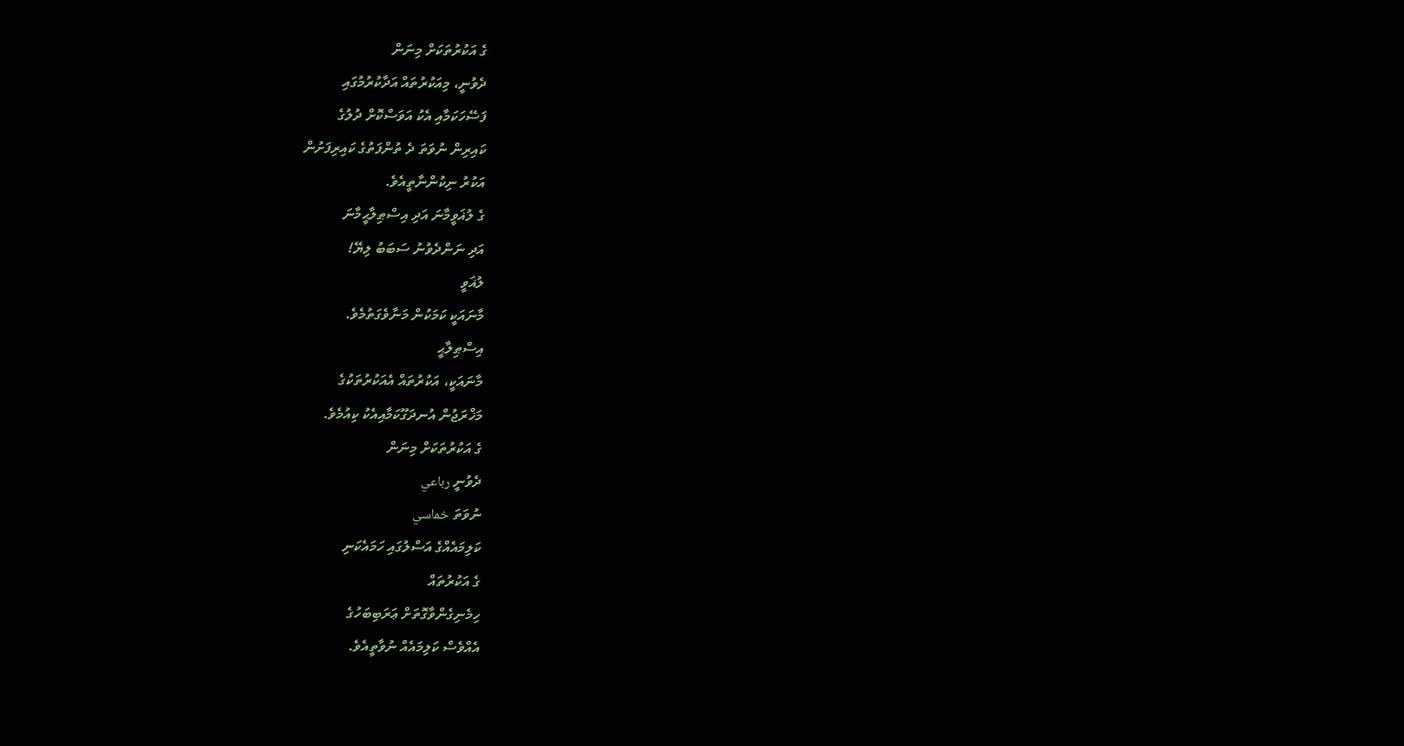ގެ އަކުރުތަކަށް މިނަން
ދެވުނީ، މިއަކުރުތައް އަދާކުރުމުގައި
ފަސޭހަކަމާއި އެކު އަވަސްކޮށް ދުލުގެ
ކައިރިން ނުވަތަ ދެ ތުންފަތުގެ ކައިރިފަށުން
އަކުރު ނިކުންނާތީއެވެ.
ގެ ލުޣަވީމާނަ އަދި އިސްޠިލާޙީމާނަ
އަދި ނަންދެވުނު ސަބަބު ލިޔޭ!
ލުޣަވީ
މާނައަކީ ކަމަކުން މަނާވެގަތުމެވެ.
އިސްޠިލާޙީ
މާނައަކީ، އަކުރުތައް އެއަކުރުތަކުގެ
މަޚްރަޖުން އުނދަގޫކަމާއިއެކު ކިއުމެވެ.
ގެ އަކުރުތަކަށް މިނަން
ދެވުނީ رباعي
ނުވަތަ خماسي
ކަލިމައެއްގެ އަސްލުގައި ހަމައެކަނި
ގެ އަކުރުތައް
ހިމެނިގެންވާގޮތަށް ޢަރަބިބަހުގެ
އެއްވެސް ކަލިމައެއް ނުވާތީއެވެ.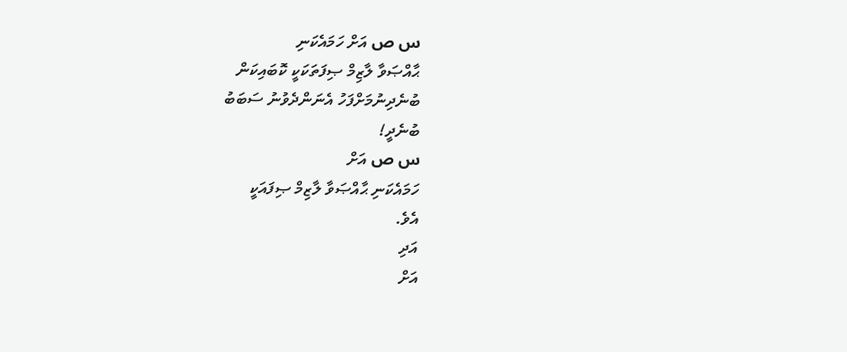س ص އަށް ހަމައެކަނި
ޙާއްޞަވާ ލާޒިމް ޞިފަތަކަކީ ކޮބައިކަން
ބުނެދިނުމަށްފަހު އެނަންދެވުނު ސަބަބު
ބުނެދީ!
س ص އަށް
ހަމައެކަނި ޙާއްޞަވާ ލާޒިމް ޞިފައަކީ
އެވެ.
އަދި
އަށް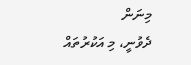މިނަން
ދެވުނީ، މި އަކުރުތައް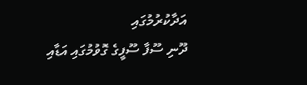އަދާކުރުމުގައި
ދޫނި ސޫފާ ސޫފީގެ ގޮވުމުގައި އަޑާއި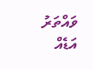ވައްތަރު އަޑެއް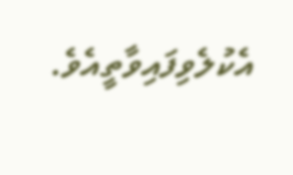އެކުލެވިފައިވާތީއެވެ.